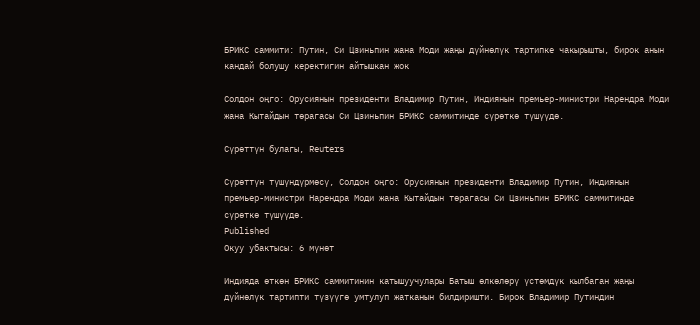БРИКС саммити: Путин, Си Цзиньпин жана Моди жаңы дүйнөлүк тартипке чакырышты, бирок анын кандай болушу керектигин айтышкан жок

Солдон оңго: Орусиянын президенти Владимир Путин, Индиянын премьер-министри Нарендра Моди жана Кытайдын төрагасы Си Цзиньпин БРИКС саммитинде сүрөткө түшүүдө.

Сүрөттүн булагы, Reuters

Сүрөттүн түшүндүрмөсү, Солдон оңго: Орусиянын президенти Владимир Путин, Индиянын премьер-министри Нарендра Моди жана Кытайдын төрагасы Си Цзиньпин БРИКС саммитинде сүрөткө түшүүдө.
Published
Окуу убактысы: 6 мүнөт

Индияда өткөн БРИКС саммитинин катышуучулары Батыш өлкөлөрү үстөмдүк кылбаган жаңы дүйнөлүк тартипти түзүүгө умтулуп жатканын билдиришти. Бирок Владимир Путиндин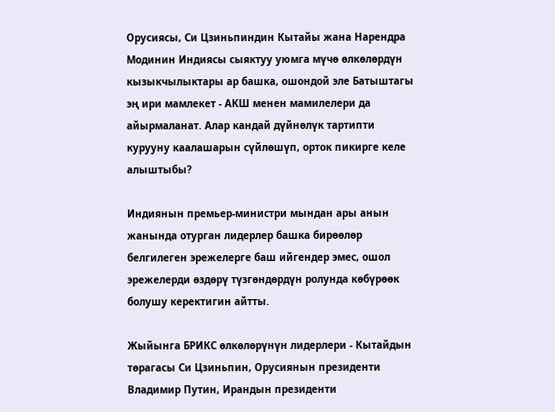Орусиясы, Си Цзиньпиндин Кытайы жана Нарендра Модинин Индиясы сыяктуу уюмга мүчө өлкөлөрдүн кызыкчылыктары ар башка, ошондой эле Батыштагы эң ири мамлекет - АКШ менен мамилелери да айырмаланат. Алар кандай дүйнөлүк тартипти курууну каалашарын сүйлөшүп, орток пикирге келе алыштыбы?

Индиянын премьер-министри мындан ары анын жанында отурган лидерлер башка бирөөлөр белгилеген эрежелерге баш ийгендер эмес, ошол эрежелерди өздөрү түзгөндөрдүн ролунда көбүрөөк болушу керектигин айтты.

Жыйынга БРИКС өлкөлөрүнүн лидерлери - Кытайдын төрагасы Си Цзиньпин, Орусиянын президенти Владимир Путин, Ирандын президенти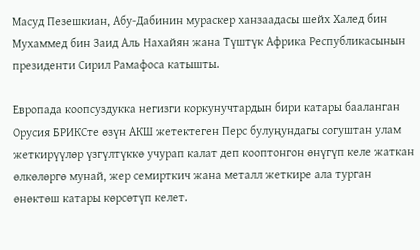Масуд Пезешкиан, Абу-Дабинин мураскер ханзаадасы шейх Халед бин Мухаммед бин Заид Аль Нахайян жана Түштүк Африка Республикасынын президенти Сирил Рамафоса катышты.

Европада коопсуздукка негизги коркунучтардын бири катары бааланган Орусия БРИКСте өзүн АКШ жетектеген Перс булуңундагы согуштан улам жеткирүүлөр үзгүлтүккө учурап калат деп кооптонгон өнүгүп келе жаткан өлкөлөргө мунай, жер семирткич жана металл жеткире ала турган өнөктөш катары көрсөтүп келет.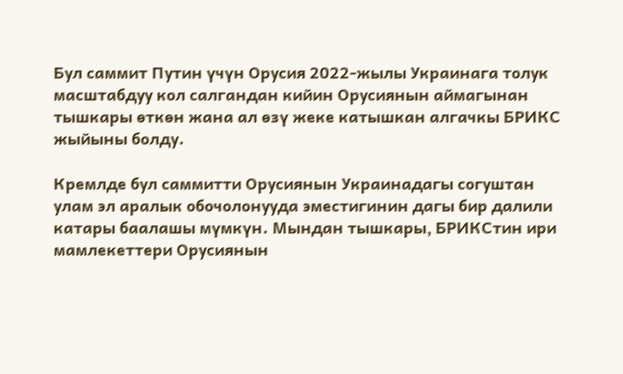Бул саммит Путин үчүн Орусия 2022-жылы Украинага толук масштабдуу кол салгандан кийин Орусиянын аймагынан тышкары өткөн жана ал өзү жеке катышкан алгачкы БРИКС жыйыны болду.

Кремлде бул саммитти Орусиянын Украинадагы согуштан улам эл аралык обочолонууда эместигинин дагы бир далили катары баалашы мүмкүн. Мындан тышкары, БРИКСтин ири мамлекеттери Орусиянын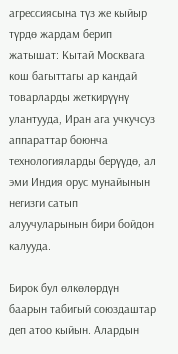агрессиясына түз же кыйыр түрдө жардам берип жатышат: Кытай Москвага кош багыттагы ар кандай товарларды жеткирүүнү улантууда, Иран ага учкучсуз аппараттар боюнча технологияларды берүүдө, ал эми Индия орус мунайынын негизги сатып алуучуларынын бири бойдон калууда.

Бирок бул өлкөлөрдүн баарын табигый союздаштар деп атоо кыйын. Алардын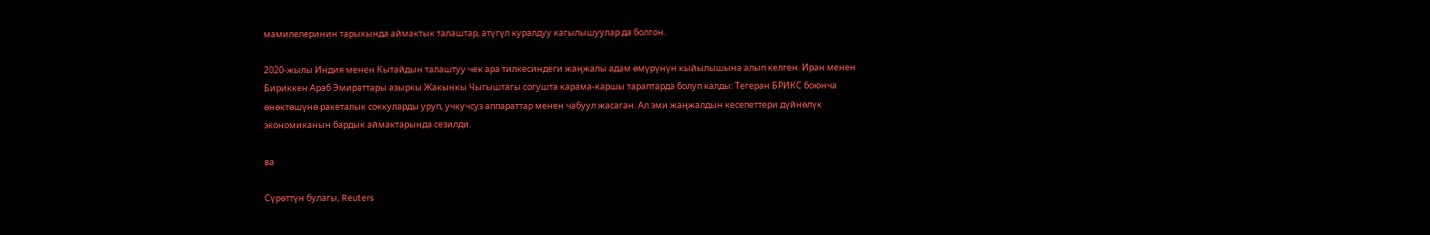мамилелеринин тарыхында аймактык талаштар, атүгүл куралдуу кагылышуулар да болгон.

2020-жылы Индия менен Кытайдын талаштуу чек ара тилкесиндеги жаңжалы адам өмүрүнүн кыйылышына алып келген. Иран менен Бириккен Араб Эмираттары азыркы Жакынкы Чыгыштагы согушта карама-каршы тараптарда болуп калды: Тегеран БРИКС боюнча өнөктөшүнө ракеталык соккуларды уруп, учкучсуз аппараттар менен чабуул жасаган. Ал эми жаңжалдын кесепеттери дүйнөлүк экономиканын бардык аймактарында сезилди.

ва

Сүрөттүн булагы, Reuters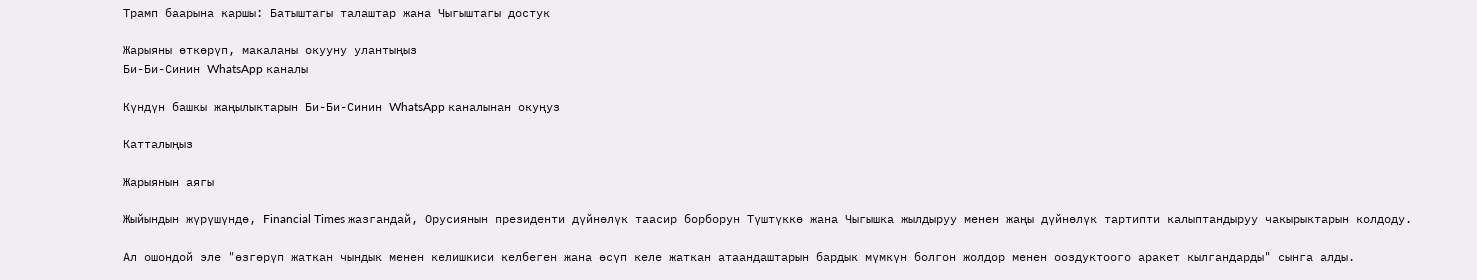Трамп баарына каршы: Батыштагы талаштар жана Чыгыштагы достук

Жарыяны өткөрүп, макаланы окууну улантыңыз
Би-Би-Синин WhatsApp каналы

Күндүн башкы жаңылыктарын Би-Би-Синин WhatsApp каналынан окуңуз

Катталыңыз

Жарыянын аягы

Жыйындын жүрүшүндө, Financial Times жазгандай, Орусиянын президенти дүйнөлүк таасир борборун Түштүккө жана Чыгышка жылдыруу менен жаңы дүйнөлүк тартипти калыптандыруу чакырыктарын колдоду.

Ал ошондой эле "өзгөрүп жаткан чындык менен келишкиси келбеген жана өсүп келе жаткан атаандаштарын бардык мүмкүн болгон жолдор менен ооздуктоого аракет кылгандарды" сынга алды.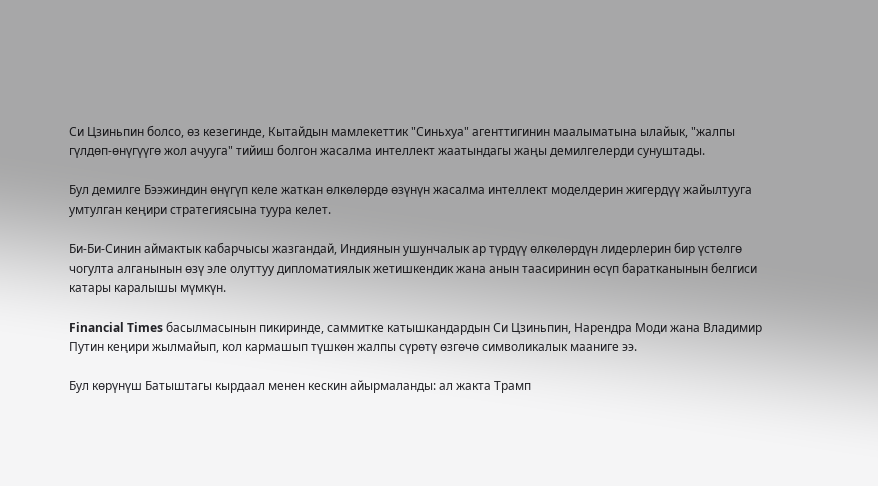Си Цзиньпин болсо, өз кезегинде, Кытайдын мамлекеттик "Синьхуа" агенттигинин маалыматына ылайык, "жалпы гүлдөп-өнүгүүгө жол ачууга" тийиш болгон жасалма интеллект жаатындагы жаңы демилгелерди сунуштады.

Бул демилге Бээжиндин өнүгүп келе жаткан өлкөлөрдө өзүнүн жасалма интеллект моделдерин жигердүү жайылтууга умтулган кеңири стратегиясына туура келет.

Би-Би-Синин аймактык кабарчысы жазгандай, Индиянын ушунчалык ар түрдүү өлкөлөрдүн лидерлерин бир үстөлгө чогулта алганынын өзү эле олуттуу дипломатиялык жетишкендик жана анын таасиринин өсүп баратканынын белгиси катары каралышы мүмкүн.

Financial Times басылмасынын пикиринде, саммитке катышкандардын Си Цзиньпин, Нарендра Моди жана Владимир Путин кеңири жылмайып, кол кармашып түшкөн жалпы сүрөтү өзгөчө символикалык мааниге ээ.

Бул көрүнүш Батыштагы кырдаал менен кескин айырмаланды: ал жакта Трамп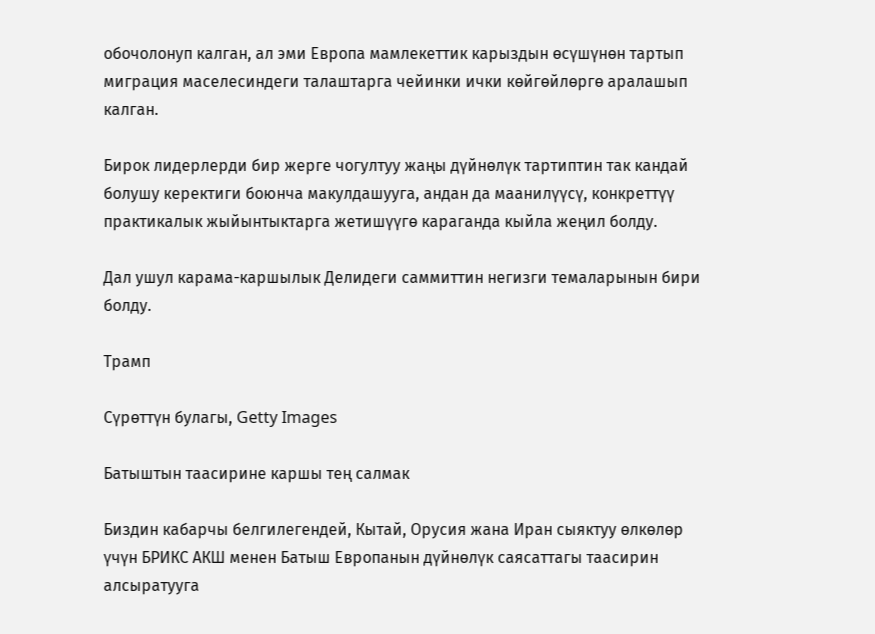обочолонуп калган, ал эми Европа мамлекеттик карыздын өсүшүнөн тартып миграция маселесиндеги талаштарга чейинки ички көйгөйлөргө аралашып калган.

Бирок лидерлерди бир жерге чогултуу жаңы дүйнөлүк тартиптин так кандай болушу керектиги боюнча макулдашууга, андан да маанилүүсү, конкреттүү практикалык жыйынтыктарга жетишүүгө караганда кыйла жеңил болду.

Дал ушул карама-каршылык Делидеги саммиттин негизги темаларынын бири болду.

Трамп

Сүрөттүн булагы, Getty Images

Батыштын таасирине каршы тең салмак

Биздин кабарчы белгилегендей, Кытай, Орусия жана Иран сыяктуу өлкөлөр үчүн БРИКС АКШ менен Батыш Европанын дүйнөлүк саясаттагы таасирин алсыратууга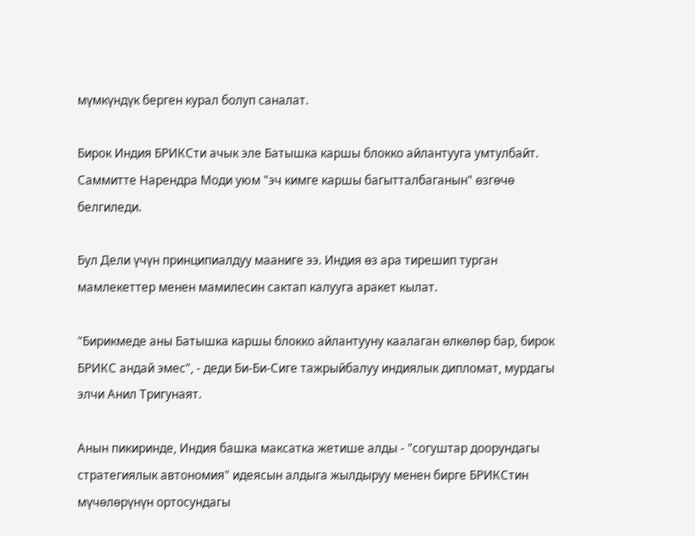мүмкүндүк берген курал болуп саналат.

Бирок Индия БРИКСти ачык эле Батышка каршы блокко айлантууга умтулбайт. Саммитте Нарендра Моди уюм "эч кимге каршы багытталбаганын" өзгөчө белгиледи.

Бул Дели үчүн принципиалдуу мааниге ээ. Индия өз ара тирешип турган мамлекеттер менен мамилесин сактап калууга аракет кылат.

"Бирикмеде аны Батышка каршы блокко айлантууну каалаган өлкөлөр бар, бирок БРИКС андай эмес", - деди Би-Би-Сиге тажрыйбалуу индиялык дипломат, мурдагы элчи Анил Тригунаят.

Анын пикиринде, Индия башка максатка жетише алды - "согуштар доорундагы стратегиялык автономия" идеясын алдыга жылдыруу менен бирге БРИКСтин мүчөлөрүнүн ортосундагы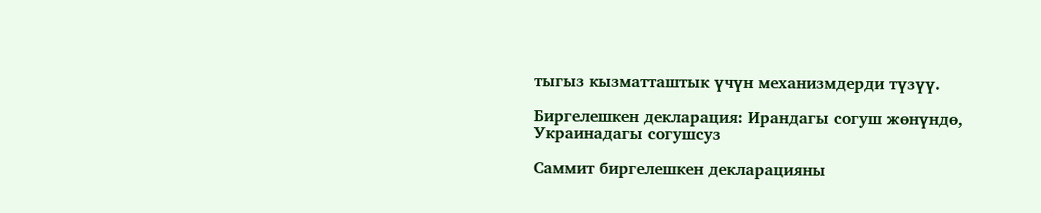тыгыз кызматташтык үчүн механизмдерди түзүү.

Биргелешкен декларация: Ирандагы согуш жөнүндө, Украинадагы согушсуз

Саммит биргелешкен декларацияны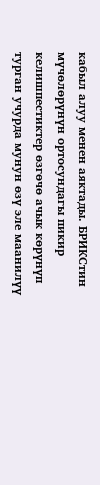кабыл алуу менен аяктады. БРИКСтин мүчөлөрүнүн ортосундагы пикир келишпестиктер өзгөчө ачык көрүнүп турган учурда мунун өзү эле маанилүү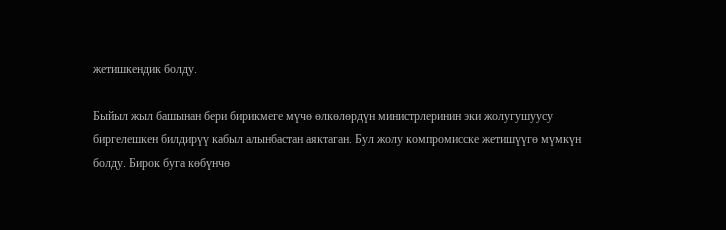жетишкендик болду.

Быйыл жыл башынан бери бирикмеге мүчө өлкөлөрдүн министрлеринин эки жолугушуусу биргелешкен билдирүү кабыл алынбастан аяктаган. Бул жолу компромисске жетишүүгө мүмкүн болду. Бирок буга көбүнчө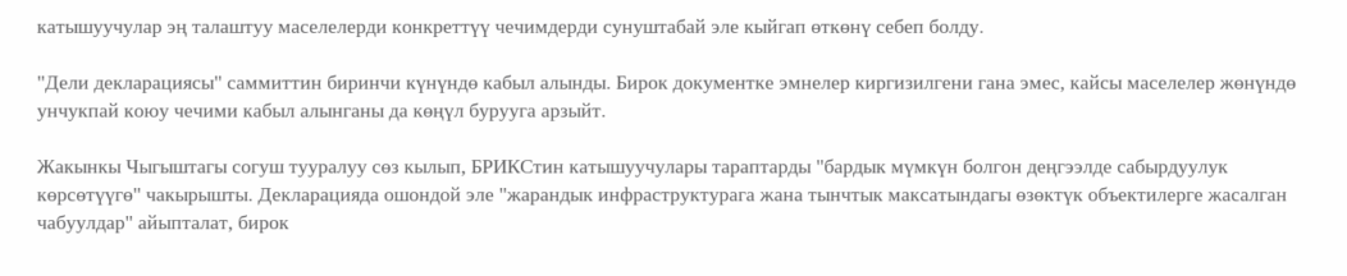катышуучулар эң талаштуу маселелерди конкреттүү чечимдерди сунуштабай эле кыйгап өткөнү себеп болду.

"Дели декларациясы" саммиттин биринчи күнүндө кабыл алынды. Бирок документке эмнелер киргизилгени гана эмес, кайсы маселелер жөнүндө унчукпай коюу чечими кабыл алынганы да көңүл бурууга арзыйт.

Жакынкы Чыгыштагы согуш тууралуу сөз кылып, БРИКСтин катышуучулары тараптарды "бардык мүмкүн болгон деңгээлде сабырдуулук көрсөтүүгө" чакырышты. Декларацияда ошондой эле "жарандык инфраструктурага жана тынчтык максатындагы өзөктүк объектилерге жасалган чабуулдар" айыпталат, бирок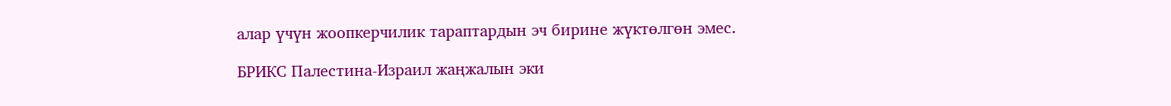алар үчүн жоопкерчилик тараптардын эч бирине жүктөлгөн эмес.

БРИКС Палестина-Израил жаңжалын эки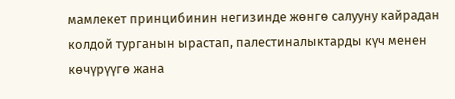мамлекет принцибинин негизинде жөнгө салууну кайрадан колдой турганын ырастап, палестиналыктарды күч менен көчүрүүгө жана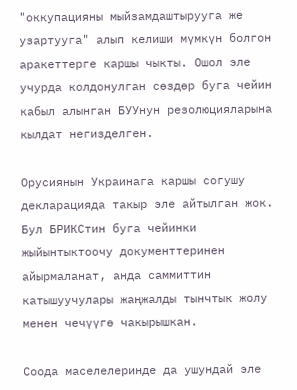"оккупацияны мыйзамдаштырууга же узартууга" алып келиши мүмкүн болгон аракеттерге каршы чыкты. Ошол эле учурда колдонулган сөздөр буга чейин кабыл алынган БУУнун резолюцияларына кылдат негизделген.

Орусиянын Украинага каршы согушу декларацияда такыр эле айтылган жок. Бул БРИКСтин буга чейинки жыйынтыктоочу документтеринен айырмаланат, анда саммиттин катышуучулары жаңжалды тынчтык жолу менен чечүүгө чакырышкан.

Соода маселелеринде да ушундай эле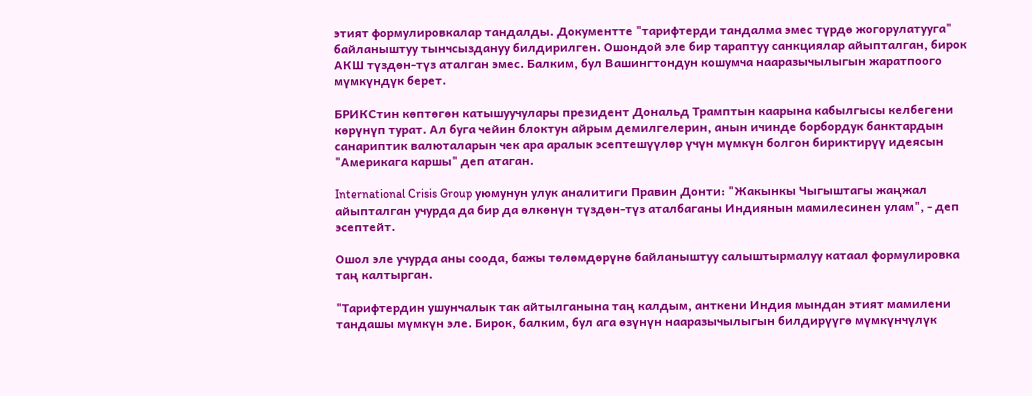этият формулировкалар тандалды. Документте "тарифтерди тандалма эмес түрдө жогорулатууга" байланыштуу тынчсыздануу билдирилген. Ошондой эле бир тараптуу санкциялар айыпталган, бирок АКШ түздөн-түз аталган эмес. Балким, бул Вашингтондун кошумча нааразычылыгын жаратпоого мүмкүндүк берет.

БРИКСтин көптөгөн катышуучулары президент Дональд Трамптын каарына кабылгысы келбегени көрүнүп турат. Ал буга чейин блоктун айрым демилгелерин, анын ичинде борбордук банктардын санариптик валюталарын чек ара аралык эсептешүүлөр үчүн мүмкүн болгон бириктирүү идеясын "Америкага каршы" деп атаган.

International Crisis Group уюмунун улук аналитиги Правин Донти: "Жакынкы Чыгыштагы жаңжал айыпталган учурда да бир да өлкөнүн түздөн-түз аталбаганы Индиянын мамилесинен улам", - деп эсептейт.

Ошол эле учурда аны соода, бажы төлөмдөрүнө байланыштуу салыштырмалуу катаал формулировка таң калтырган.

"Тарифтердин ушунчалык так айтылганына таң калдым, анткени Индия мындан этият мамилени тандашы мүмкүн эле. Бирок, балким, бул ага өзүнүн нааразычылыгын билдирүүгө мүмкүнчүлүк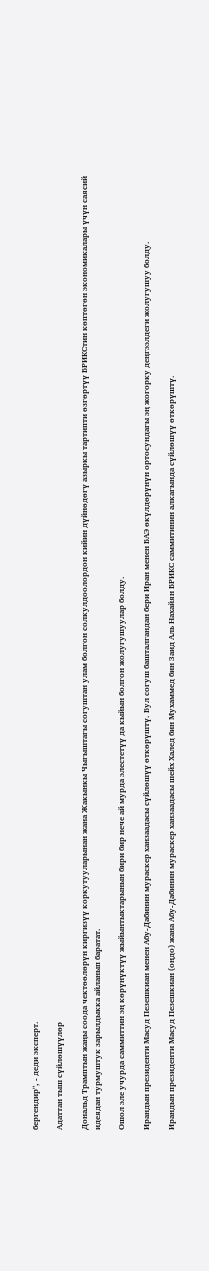бергендир", - деди эксперт.

Адаттан тыш сүйлөшүүлөр

Дональд Трамптын жаңы соода чектөөлөрүн киргизүү коркутууларынан жана Жакынкы Чыгыштагы согуштан улам болгон солкулдоолордон кийин дүйнөдөгү азыркы тартипти өзгөртүү БРИКСтин көптөгөн экономикалары үчүн саясий идеядан турмуштук зарылдыкка айланып баратат.

Ошол эле учурда саммиттин эң көрүнүктүү жыйынтыктарынын бири бир нече ай мурда элестетүү да кыйын болгон жолугушуулар болду.

Ирандын президенти Масуд Пезешкиан менен Абу-Дабинин мураскер ханзаадасы сүйлөшүү өткөрүштү. Бул согуш башталгандан бери Иран менен БАЭ өкүлдөрүнүн ортосундагы эң жогорку деңгээлдеги жолугушуу болду.

Ирандын президенти Масуд Пезешкиан (оңдо) жана Абу-Дабинин мураскер ханзаадасы шейх Халед бин Мухаммед бин Заид Аль Нахайян БРИКС саммитинин алкагында сүйлөшүү өткөрүштү.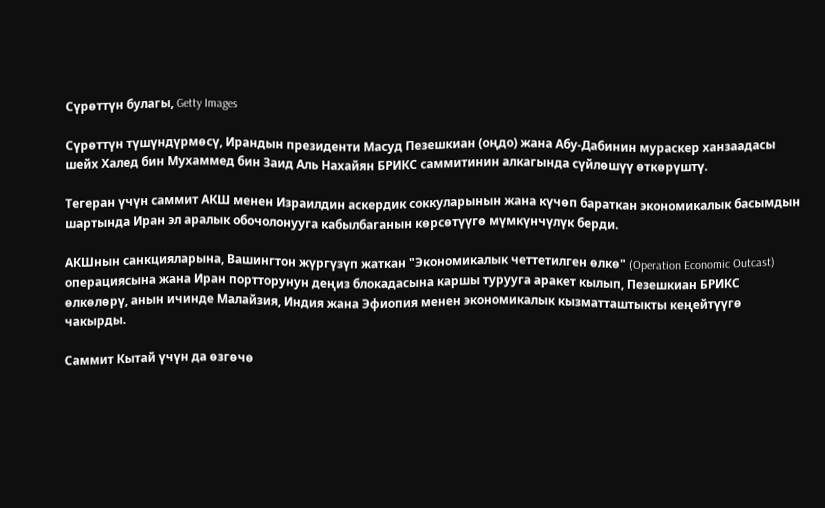Сүрөттүн булагы, Getty Images

Сүрөттүн түшүндүрмөсү, Ирандын президенти Масуд Пезешкиан (оңдо) жана Абу-Дабинин мураскер ханзаадасы шейх Халед бин Мухаммед бин Заид Аль Нахайян БРИКС саммитинин алкагында сүйлөшүү өткөрүштү.

Тегеран үчүн саммит АКШ менен Израилдин аскердик соккуларынын жана күчөп бараткан экономикалык басымдын шартында Иран эл аралык обочолонууга кабылбаганын көрсөтүүгө мүмкүнчүлүк берди.

АКШнын санкцияларына, Вашингтон жүргүзүп жаткан "Экономикалык четтетилген өлкө" (Operation Economic Outcast) операциясына жана Иран портторунун деңиз блокадасына каршы турууга аракет кылып, Пезешкиан БРИКС өлкөлөрү, анын ичинде Малайзия, Индия жана Эфиопия менен экономикалык кызматташтыкты кеңейтүүгө чакырды.

Саммит Кытай үчүн да өзгөчө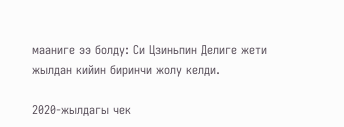мааниге ээ болду: Си Цзиньпин Делиге жети жылдан кийин биринчи жолу келди.

2020-жылдагы чек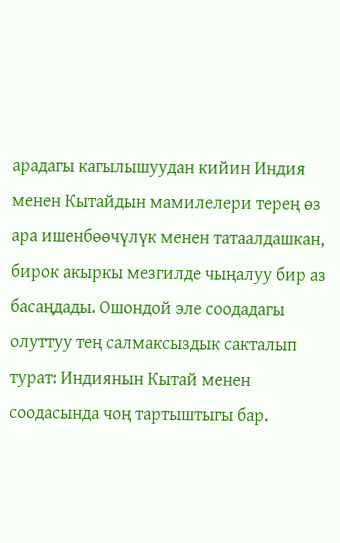арадагы кагылышуудан кийин Индия менен Кытайдын мамилелери терең өз ара ишенбөөчүлүк менен татаалдашкан, бирок акыркы мезгилде чыңалуу бир аз басаңдады. Ошондой эле соодадагы олуттуу тең салмаксыздык сакталып турат: Индиянын Кытай менен соодасында чоң тартыштыгы бар.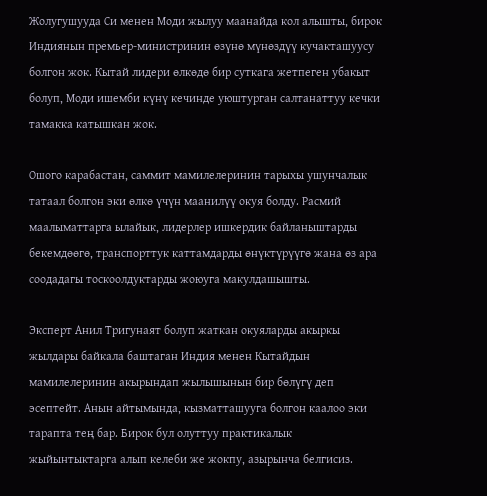Жолугушууда Си менен Моди жылуу маанайда кол алышты, бирок Индиянын премьер-министринин өзүнө мүнөздүү кучакташуусу болгон жок. Кытай лидери өлкөдө бир суткага жетпеген убакыт болуп, Моди ишемби күнү кечинде уюштурган салтанаттуу кечки тамакка катышкан жок.

Ошого карабастан, саммит мамилелеринин тарыхы ушунчалык татаал болгон эки өлкө үчүн маанилүү окуя болду. Расмий маалыматтарга ылайык, лидерлер ишкердик байланыштарды бекемдөөгө, транспорттук каттамдарды өнүктүрүүгө жана өз ара соодадагы тоскоолдуктарды жоюуга макулдашышты.

Эксперт Анил Тригунаят болуп жаткан окуяларды акыркы жылдары байкала баштаган Индия менен Кытайдын мамилелеринин акырындап жылышынын бир бөлүгү деп эсептейт. Анын айтымында, кызматташууга болгон каалоо эки тарапта тең бар. Бирок бул олуттуу практикалык жыйынтыктарга алып келеби же жокпу, азырынча белгисиз.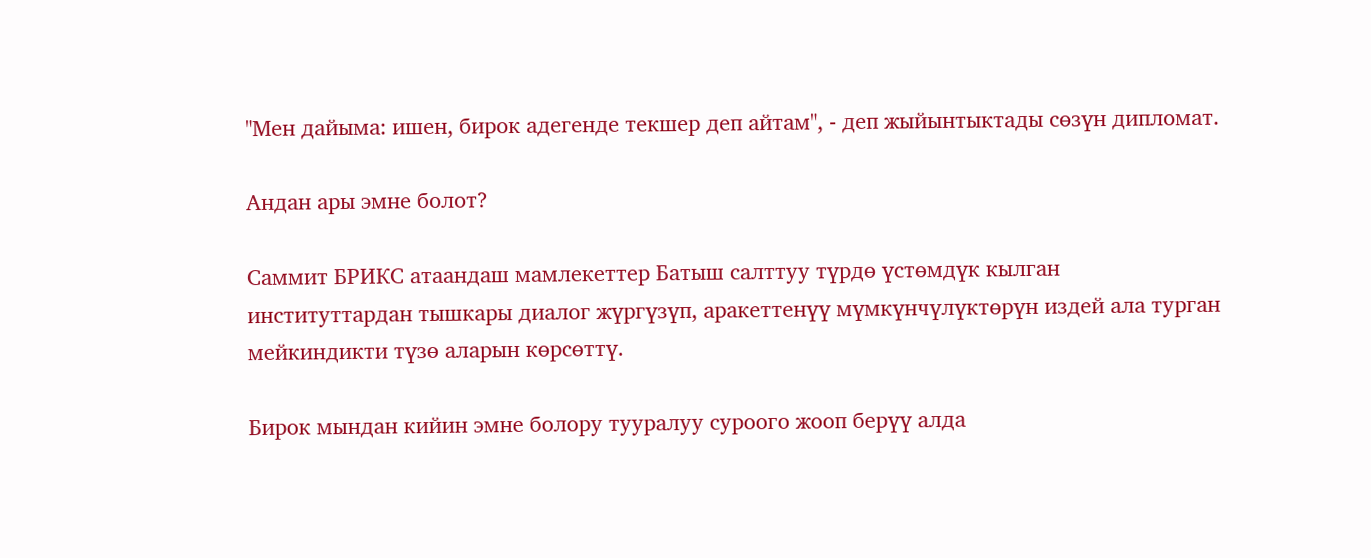"Мен дайыма: ишен, бирок адегенде текшер деп айтам", - деп жыйынтыктады сөзүн дипломат.

Андан ары эмне болот?

Саммит БРИКС атаандаш мамлекеттер Батыш салттуу түрдө үстөмдүк кылган институттардан тышкары диалог жүргүзүп, аракеттенүү мүмкүнчүлүктөрүн издей ала турган мейкиндикти түзө аларын көрсөттү.

Бирок мындан кийин эмне болору тууралуу суроого жооп берүү алда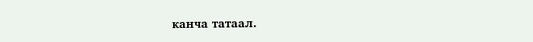канча татаал.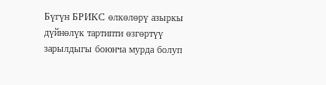Бүгүн БРИКС өлкөлөрү азыркы дүйнөлүк тартипти өзгөртүү зарылдыгы боюнча мурда болуп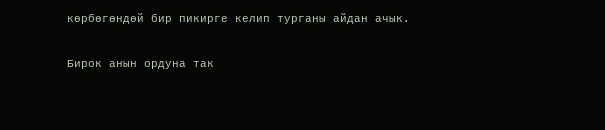көрбөгөндөй бир пикирге келип турганы айдан ачык.

Бирок анын ордуна так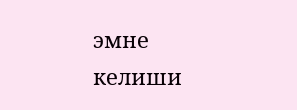эмне келиши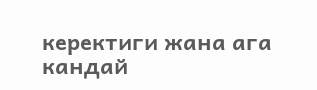керектиги жана ага кандай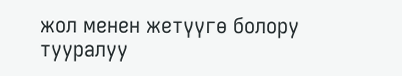жол менен жетүүгө болору тууралуу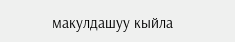макулдашуу кыйла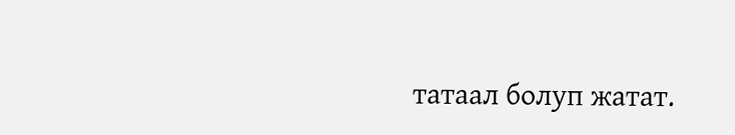татаал болуп жатат.